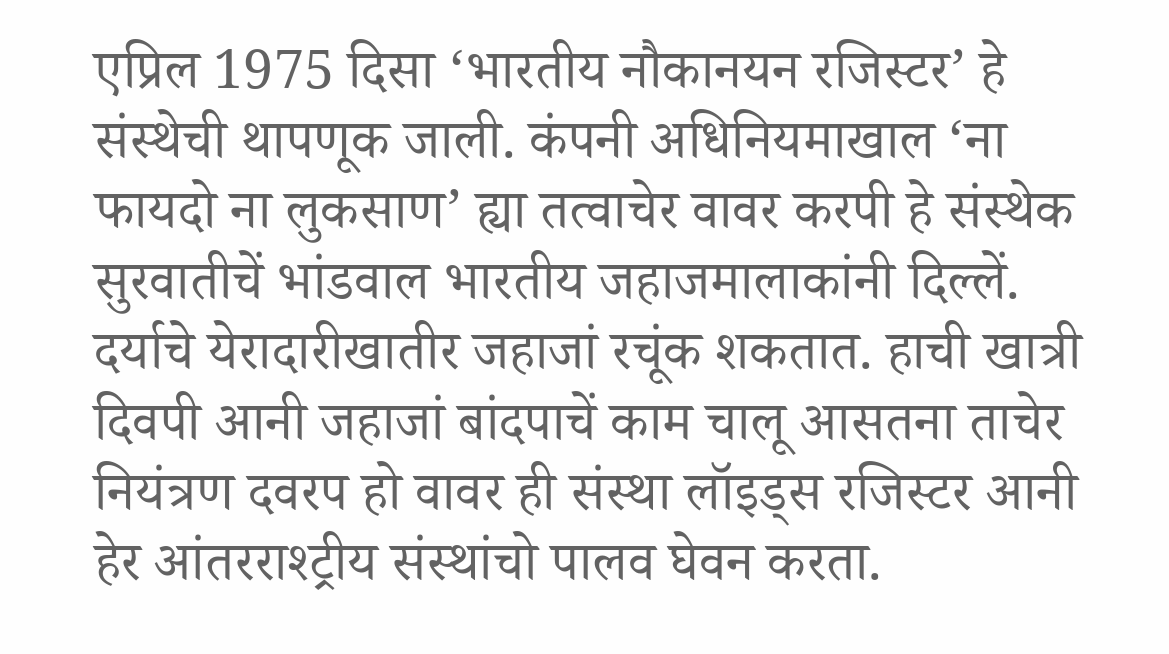एप्रिल 1975 दिसा ‘भारतीय नौकानयन रजिस्टर’ हे संस्थेची थापणूक जाली. कंपनी अधिनियमाखाल ‘ना फायदो ना लुकसाण’ ह्या तत्वाचेर वावर करपी हे संस्थेक सुरवातीचें भांडवाल भारतीय जहाजमालाकांनी दिल्लें. दर्याचे येरादारीखातीर जहाजां रचूंक शकतात. हाची खात्री दिवपी आनी जहाजां बांदपाचें काम चालू आसतना ताचेर नियंत्रण दवरप हो वावर ही संस्था लॉइड्स रजिस्टर आनी हेर आंतरराश्ट्रीय संस्थांचो पालव घेवन करता.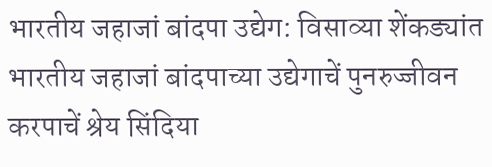भारतीय जहाजां बांदपा उद्येग: विसाव्या शेंकड्यांत भारतीय जहाजां बांदपाच्या उद्येगाचें पुनरुज्जीवन करपाचें श्रेय सिंदिया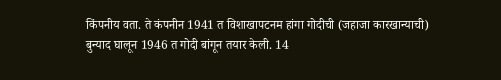किंपनीय वता. ते कंपनीन 1941 त विशाखापटनम हांगा गोदीची (जहाजा कारखान्याची) बुन्याद घालून 1946 त गोदी बांगून तयार केली. 14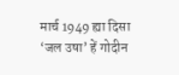मार्च 1949 ह्या दिसा ‘जल उषा’ हें गोदीन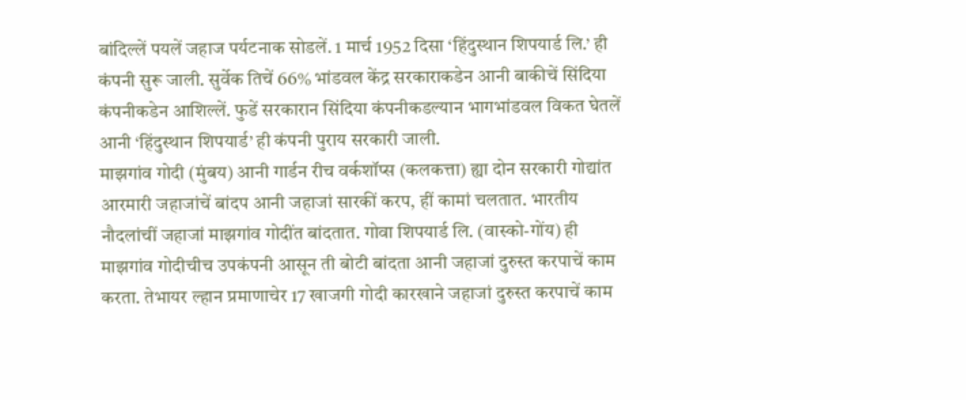बांदिल्लें पयलें जहाज पर्यटनाक सोडलें. 1 मार्च 1952 दिसा ‘हिंदुस्थान शिपयार्ड लि.’ ही कंपनी सुरू जाली. सुर्वेक तिचें 66% भांडवल केंद्र सरकाराकडेन आनी बाकीचें सिंदिया कंपनीकडेन आशिल्लें. फुडें सरकारान सिंदिया कंपनीकडल्यान भागभांडवल विकत घेतलें आनी ‘हिंदुस्थान शिपयार्ड’ ही कंपनी पुराय सरकारी जाली.
माझगांव गोदी (मुंबय) आनी गार्डन रीच वर्कशॉप्स (कलकत्ता) ह्या दोन सरकारी गोद्यांत आरमारी जहाजांचें बांदप आनी जहाजां सारकीं करप, हीं कामां चलतात. भारतीय नौदलांचीं जहाजां माझगांव गोदींत बांदतात. गोवा शिपयार्ड लि. (वास्को-गोंय) ही माझगांव गोदीचीच उपकंपनी आसून ती बोटी बांदता आनी जहाजां दुरुस्त करपाचें काम करता. तेभायर ल्हान प्रमाणाचेर 17 खाजगी गोदी कारखाने जहाजां दुरुस्त करपाचें काम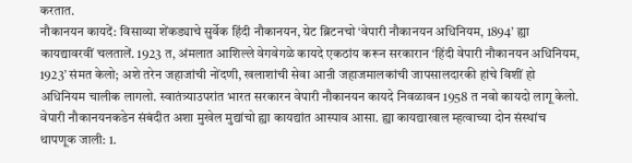करतात.
नौकानयन कायदें: विसाव्या शेंकड्याचे सुर्वेक हिंदी नौकानयन, ग्रेट ब्रिटनचो ‘वेपारी नौकानयन अधिनियम, 1894’ ह्या कायद्यावरवीं चलतालें. 1923 त, अंमलात आशिल्ले वेगवेगळे कायदे एकठांय करून सरकारान ‘हिंदी वेपारी नौकानयन अधिनियम, 1923’ संमत केलो; अशे तरेन जहाजांची नोंदणी, खलाशांची सेवा आऩी जहाजमालकांची जापसालदारकी हांचे विशीं हो अधिनियम चालीक लागलो. स्वातंत्र्याउपरांत भारत सरकारन वेपारी नौकानयन कायदे निवळावन 1958 त नवो कायदो लागू केलो. वेपारी नौकानयनकडेन संबंदीत अशा मुखेल मुद्यांचो ह्या कायद्यांत आस्पाव आसा. ह्या कायद्याखाल म्हत्वाच्या दोन संस्थांच थापणूक जाली: 1.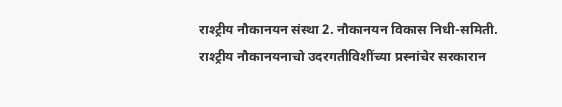राश्ट्रीय नौकानयन संस्था 2. नौकानयन विकास निधी-समिती. राश्ट्रीय नौकानयनाचो उदरगतीविशींच्या प्रस्नांचेर सरकारान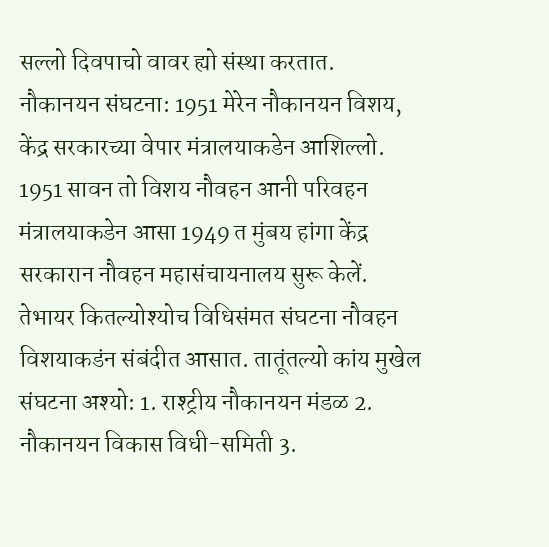सल्लो दिवपाचो वावर ह्यो संस्था करतात.
नौकानयन संघटना: 1951 मेरेन नौकानयन विशय, केंद्र सरकारच्या वेपार मंत्रालयाकडेन आशिल्लो. 1951 सावन तो विशय नौवहन आनी परिवहन मंत्रालयाकडेन आसा 1949 त मुंबय हांगा केंद्र सरकारान नौवहन महासंचायनालय सुरू केलें. तेभायर कितल्योश्योच विधिसंमत संघटना नौवहन विशयाकडंन संबंदीत आसात. तातूंतल्यो कांय मुखेल संघटना अश्यो: 1. राश्ट्रीय नौकानयन मंडळ 2. नौकानयन विकास विधी-समिती 3.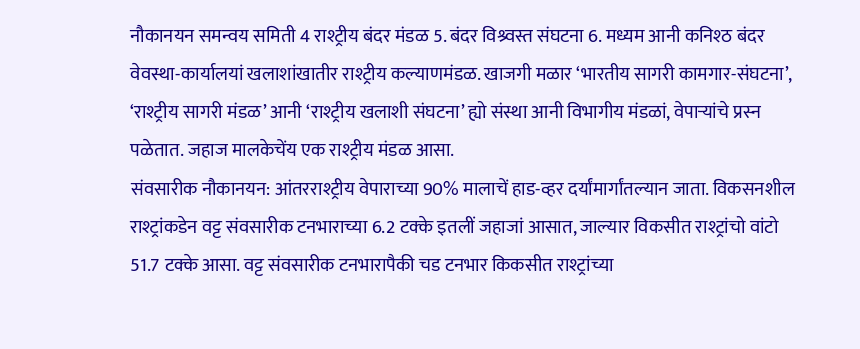नौकानयन समन्वय समिती 4 राश्ट्रीय बंदर मंडळ 5. बंदर विश्र्वस्त संघटना 6. मध्यम आनी कनिश्ठ बंदर वेवस्था-कार्यालयां खलाशांखातीर राश्ट्रीय कल्याणमंडळ. खाजगी मळार ‘भारतीय सागरी कामगार-संघटना’, ‘राश्ट्रीय सागरी मंडळ’ आनी ‘राश्ट्रीय खलाशी संघटना’ ह्यो संस्था आनी विभागीय मंडळां, वेपाऱ्यांचे प्रस्न पळेतात. जहाज मालकेचेंय एक राश्ट्रीय मंडळ आसा.
संवसारीक नौकानयन: आंतरराश्ट्रीय वेपाराच्या 90% मालाचें हाड-व्हर दर्यांमार्गांतल्यान जाता. विकसनशील राश्ट्रांकडेन वट्ट संवसारीक टनभाराच्या 6.2 टक्के इतलीं जहाजां आसात, जाल्यार विकसीत राश्ट्रांचो वांटो 51.7 टक्के आसा. वट्ट संवसारीक टनभारापैकी चड टनभार किकसीत राश्ट्रांच्या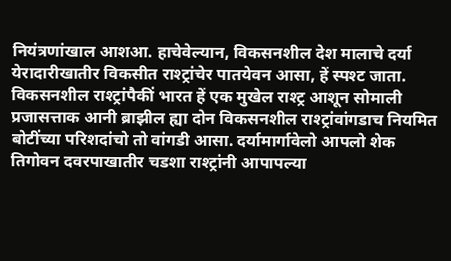नियंत्रणांखाल आशआ. हाचेवेल्यान, विकसनशील देश मालाचे दर्या येरादारीखातीर विकसीत राश्ट्रांचेर पातयेवन आसा, हें स्पश्ट जाता. विकसनशील राश्ट्रांपैकीं भारत हें एक मुखेल राश्ट्र आशून सोमाली प्रजासत्ताक आनी ब्राझील ह्या दोन विकसनशील राश्ट्रांवांगडाच नियमित बोटींच्या परिशदांचो तो वांगडी आसा. दर्यामार्गावेलो आपलो शेक तिगोवन दवरपाखातीर चडशा राश्ट्रांनी आपापल्या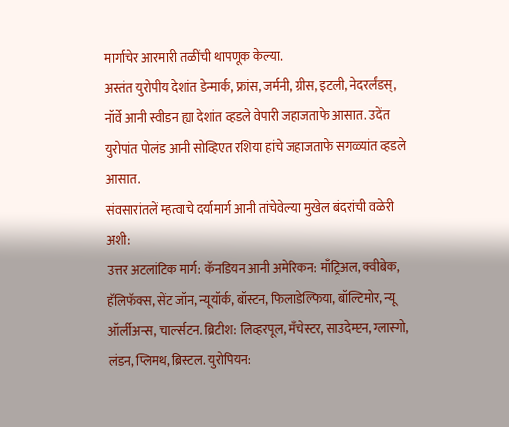मार्गाचेर आरमारी तळींची थापणूक केल्या.
अस्तंत युरोपीय देशांत डेन्मार्क, फ्रांस, जर्मनी, ग्रीस, इटली, नेदरर्लंडस्, नॉर्वे आनी स्वीडन ह्या देशांत व्हडले वेपारी जहाजताफे आसात. उदेंत युरोपांत पोलंड आनी सोव्हिएत रशिया हांचे जहाजताफे सगळ्यांत व्हडले आसात.
संवसारांतलें म्हत्वाचे दर्यामार्ग आनी तांचेवेल्या मुखेल बंदरांची वळेरी अशी:
उत्तर अटलांटिक मार्ग: कॅनडियन आनी अमेरिकन: माँट्रिअल, क्वीबेक, हॅलिफॅक्स, सेंट जॉन, न्यूयॉर्क, बॉस्टन, फिलाडेल्फिया, बॉल्टिमोर, न्यू ऑर्लीअन्स, चार्ल्सटन. ब्रिटीश: लिव्हरपूल, मँचेस्टर, साउदेम्प्टन, ग्लास्गो, लंडन, प्लिमथ, ब्रिस्टल. युरोपियन: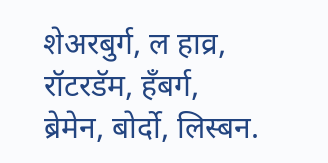शेअरबुर्ग, ल हाव्र, रॉटरडॅम, हँबर्ग, ब्रेमेन, बोर्दो, लिस्बन.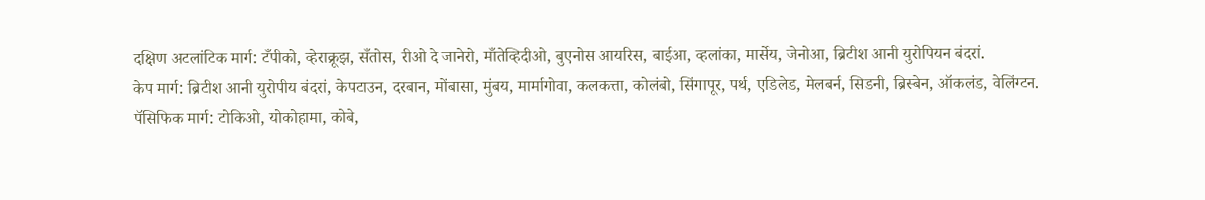दक्षिण अटलांटिक मार्ग: टँपीको, व्हेराक्रूझ, सँतोस, रीओ दे जानेरो, माँतेव्हिदीओ, बुएनोस आयरिस, बाईआ, व्हलांका, मार्सेय, जेनोआ, ब्रिटीश आनी युरोपियन बंदरां.
केप मार्ग: ब्रिटीश आनी युरोपीय बंदरां, केपटाउन, दरबान, मोंबासा, मुंबय, मार्मागोवा, कलकत्ता, कोलंबो, सिंगापूर, पर्थ, एडिलेड, मेलबर्न, सिडनी, ब्रिस्बेन, ऑकलंड, वेलिंग्टन.
पॅसिफिक मार्ग: टोकिओ, योकोहामा, कोबे,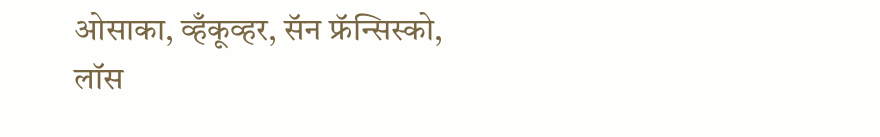ओसाका, व्हँकूव्हर, सॅन फ्रॅन्सिस्को, लॉस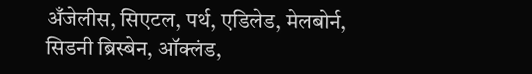अँजेलीस, सिएटल, पर्थ, एडिलेड, मेलबोर्न, सिडनी ब्रिस्बेन, ऑक्लंड,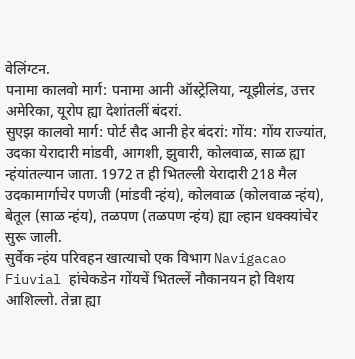वेलिंग्टन.
पनामा कालवो मार्ग: पनामा आनी ऑस्ट्रेलिया, न्यूझीलंड, उत्तर अमेरिका, यूरोप ह्या देशांतलीं बंदरां.
सुएझ कालवो मार्ग: पोर्ट सैद आनी हेर बंदरां: गोंय: गोंय राज्यांत, उदका येरादारी मांडवी, आगशी, झुवारी, कोलवाळ, साळ ह्या न्हंयांतल्यान जाता. 1972 त ही भितल्ली येरादारी 218 मैल उदकामार्गाचेर पणजी (मांडवी न्हंय), कोलवाळ (कोलवाळ न्हंय), बेतूल (साळ न्हंय), तळपण (तळपण न्हंय) ह्या ल्हान धक्क्यांचेर सुरू जाली.
सुर्वेक न्हंय परिवहन खात्याचो एक विभाग Navigacao Fiuvial हांचेकडेन गोंयचें भितल्लें नौकानयन हो विशय आशिल्लो. तेन्ना ह्या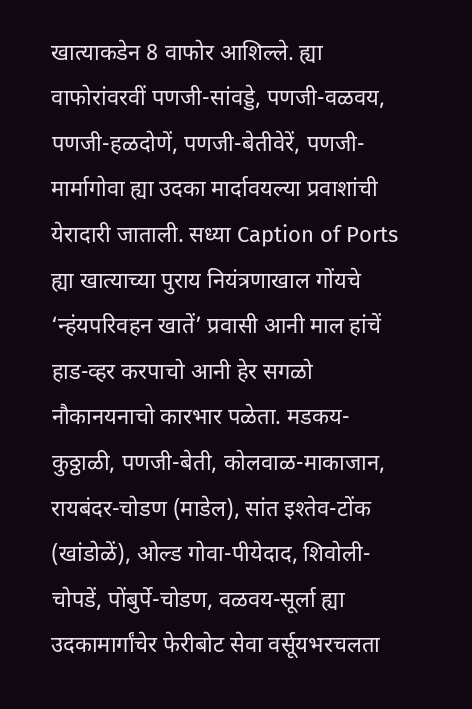खात्याकडेन 8 वाफोर आशिल्ले. ह्या वाफोरांवरवीं पणजी-सांवड्डे, पणजी-वळवय, पणजी-हळदोणें, पणजी-बेतीवेरें, पणजी-मार्मागोवा ह्या उदका मार्दावयल्या प्रवाशांची येरादारी जाताली. सध्या Caption of Ports ह्या खात्याच्या पुराय नियंत्रणाखाल गोंयचे ‘न्हंयपरिवहन खातें’ प्रवासी आनी माल हांचें हाड-व्हर करपाचो आनी हेर सगळो नौकानयनाचो कारभार पळेता. मडकय-कुठ्ठाळी, पणजी-बेती, कोलवाळ-माकाजान, रायबंदर-चोडण (माडेल), सांत इश्तेव-टोंक (खांडोळें), ओल्ड गोवा-पीयेदाद, शिवोली-चोपडें, पोंबुर्पे-चोडण, वळवय-सूर्ला ह्या उदकामार्गांचेर फेरीबोट सेवा वर्सूयभरचलता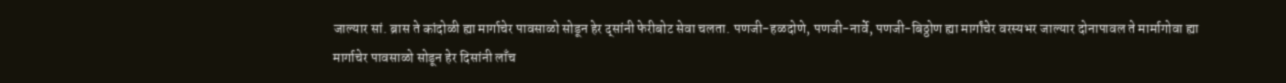जाल्यार सां. ब्रास ते कांदोळी ह्या मार्गाचेर पावसाळो सोडून हेर द्सांनी फेरीबोट सेवा चलता. पणजी-हळदोणे, पणजी-नार्वे, पणजी-बिठ्ठोण ह्या मार्गांचेर वरस्यभर जाल्यार दोनापावल ते मार्मागोवा ह्या मार्गाचेर पावसाळो सोडून हेर दिसांनी लाँच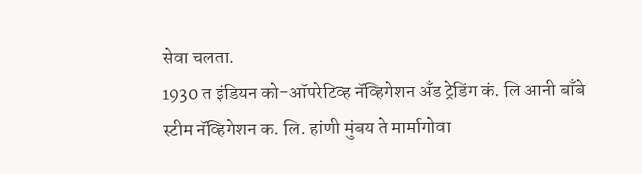सेवा चलता.
1930 त इंडियन को-ऑपरेटिव्ह नॅव्हिगेशन अँड ट्रेडिंग कं. लि आनी बाँबे स्टीम नॅव्हिगेशन क. लि. हांणी मुंबय ते मार्मागोवा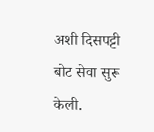अशी दिसपट्टी बोट सेवा सुरू केली.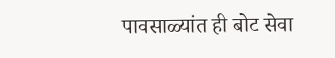पावसाळ्यांत ही बोट सेवा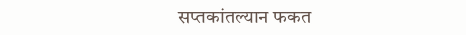सप्तकांतल्यान फकत